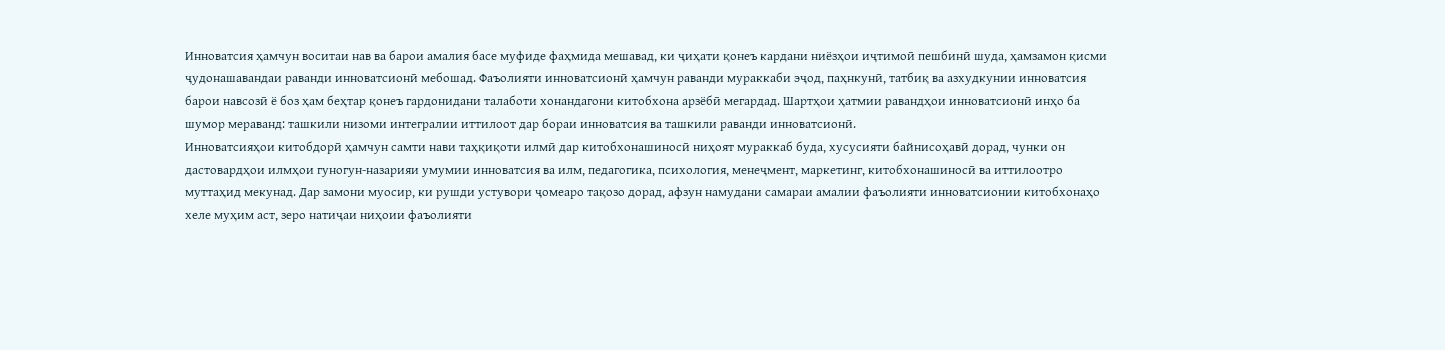Инноватсия ҳамчун воситаи нав ва барои амалия басе муфиде фаҳмида мешавад, ки ҷиҳати қонеъ кардани ниёзҳои иҷтимоӣ пешбинӣ шуда, ҳамзамон қисми ҷудонашавандаи раванди инноватсионӣ мебошад. Фаъолияти инноватсионӣ ҳамчун раванди мураккаби эҷод, паҳнкунӣ, татбиқ ва азхудкунии инноватсия барои навсозӣ ё боз ҳам беҳтар қонеъ гардонидани талаботи хонандагони китобхона арзёбӣ мегардад. Шартҳои ҳатмии равандҳои инноватсионӣ инҳо ба шумор мераванд: ташкили низоми интегралии иттилоот дар бораи инноватсия ва ташкили раванди инноватсионӣ.
Инноватсияҳои китобдорӣ ҳамчун самти нави таҳқиқоти илмӣ дар китобхонашиносӣ ниҳоят мураккаб буда, хусусияти байнисоҳавӣ дорад, чунки он дастовардҳои илмҳои гуногун-назарияи умумии инноватсия ва илм, педагогика, психология, менеҷмент, маркетинг, китобхонашиносӣ ва иттилоотро муттаҳид мекунад. Дар замони муосир, ки рушди устувори ҷомеаро тақозо дорад, афзун намудани самараи амалии фаъолияти инноватсионии китобхонаҳо хеле муҳим аст, зеро натиҷаи ниҳоии фаъолияти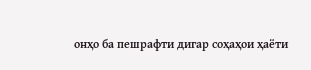онҳо ба пешрафти дигар соҳаҳои ҳаёти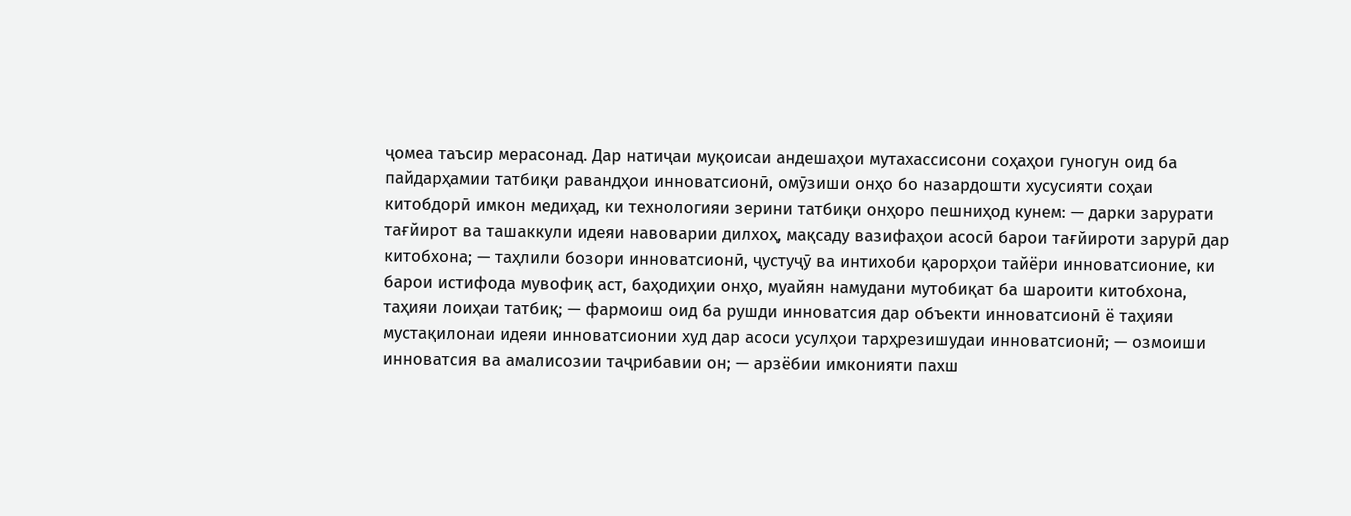ҷомеа таъсир мерасонад. Дар натиҷаи муқоисаи андешаҳои мутахассисони соҳаҳои гуногун оид ба пайдарҳамии татбиқи равандҳои инноватсионӣ, омӯзиши онҳо бо назардошти хусусияти соҳаи китобдорӣ имкон медиҳад, ки технологияи зерини татбиқи онҳоро пешниҳод кунем: — дарки зарурати тағйирот ва ташаккули идеяи навоварии дилхоҳ, мақсаду вазифаҳои асосӣ барои тағйироти зарурӣ дар китобхона; — таҳлили бозори инноватсионӣ, ҷустуҷӯ ва интихоби қарорҳои тайёри инноватсионие, ки барои истифода мувофиқ аст, баҳодиҳии онҳо, муайян намудани мутобиқат ба шароити китобхона, таҳияи лоиҳаи татбиқ; — фармоиш оид ба рушди инноватсия дар объекти инноватсионӣ ё таҳияи мустақилонаи идеяи инноватсионии худ дар асоси усулҳои тарҳрезишудаи инноватсионӣ; — озмоиши инноватсия ва амалисозии таҷрибавии он; — арзёбии имконияти пахш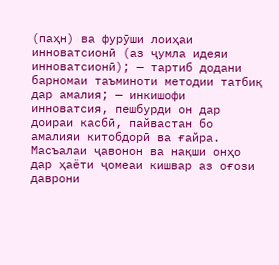(паҳн) ва фурӯши лоиҳаи инноватсионӣ (аз ҷумла идеяи инноватсионӣ); — тартиб додани барномаи таъминоти методии татбиқ дар амалия; — инкишофи инноватсия, пешбурди он дар доираи касбӣ, пайвастан бо амалияи китобдорӣ ва ғайра.
Масъалаи ҷавонон ва нақши онҳо дар ҳаёти ҷомеаи кишвар аз оғози даврони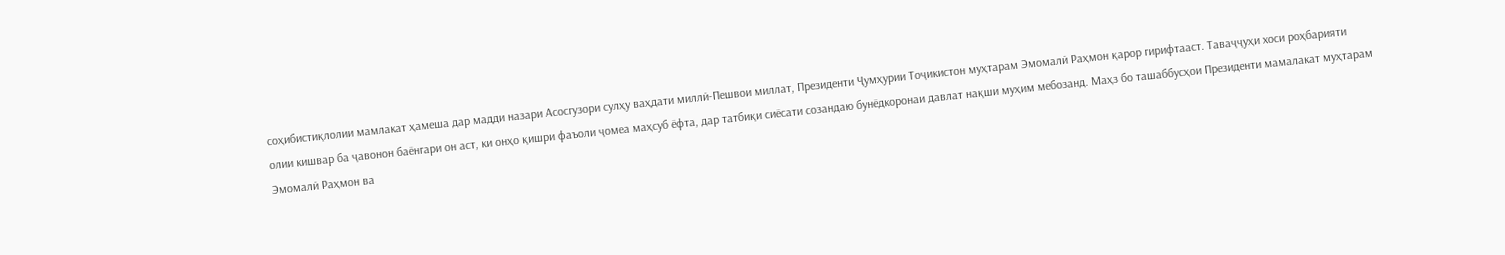соҳибистиқлолии мамлакат ҳамеша дар мадди назари Асосгузори сулҳу ваҳдати миллӣ-Пешвои миллат, Президенти Ҷумҳурии Тоҷикистон муҳтарам Эмомалӣ Раҳмон қарор гирифтааст. Таваҷҷуҳи хоси роҳбарияти олии кишвар ба ҷавонон баёнгари он аст, ки онҳо қишри фаъоли ҷомеа маҳсуб ёфта, дар татбиқи сиёсати созандаю бунёдкоронаи давлат нақши муҳим мебозанд. Маҳз бо ташаббусҳои Президенти мамалакат муҳтарам Эмомалӣ Раҳмон ва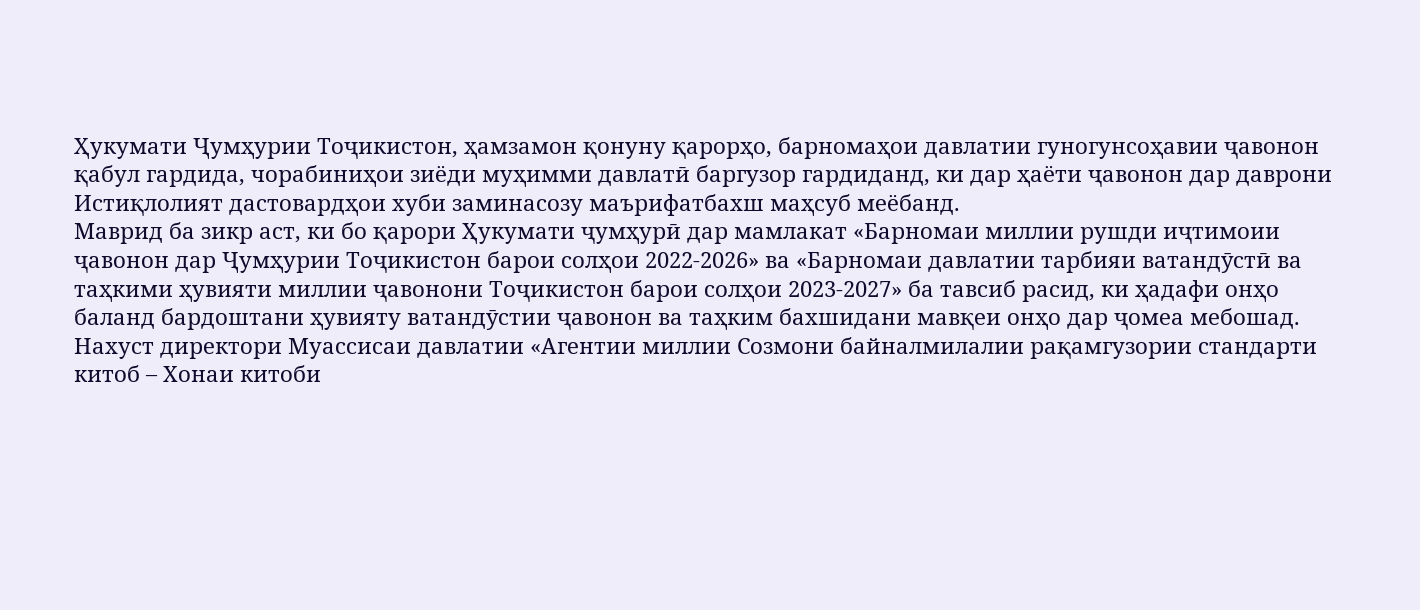Ҳукумати Ҷумҳурии Тоҷикистон, ҳамзамон қонуну қарорҳо, барномаҳои давлатии гуногунсоҳавии ҷавонон қабул гардида, чорабиниҳои зиёди муҳимми давлатӣ баргузор гардиданд, ки дар ҳаёти ҷавонон дар даврони Истиқлолият дастовардҳои хуби заминасозу маърифатбахш маҳсуб меёбанд.
Маврид ба зикр аст, ки бо қарори Ҳукумати ҷумҳурӣ дар мамлакат «Барномаи миллии рушди иҷтимоии ҷавонон дар Ҷумҳурии Тоҷикистон барои солҳои 2022-2026» ва «Барномаи давлатии тарбияи ватандӯстӣ ва таҳкими ҳувияти миллии ҷавонони Тоҷикистон барои солҳои 2023-2027» ба тавсиб расид, ки ҳадафи онҳо баланд бардоштани ҳувияту ватандӯстии ҷавонон ва таҳким бахшидани мавқеи онҳо дар ҷомеа мебошад.
Нахуст директори Муассисаи давлатии «Агентии миллии Созмони байналмилалии рақамгузории стандарти китоб – Хонаи китоби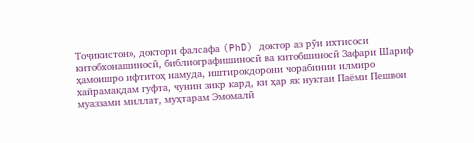Тоҷикистон», доктори фалсафа (PhD) доктор аз рӯи ихтисоси китобхонашиносӣ, библиографишиносӣ ва китобшиносӣ Зафари Шариф ҳамоишро ифтитоҳ намуда, иштирокдорони чорабинии илмиро хайрамақдам гуфта, чунин зикр кард, ки ҳар як нуктаи Паёми Пешвои муаззами миллат, муҳтарам Эмомалӣ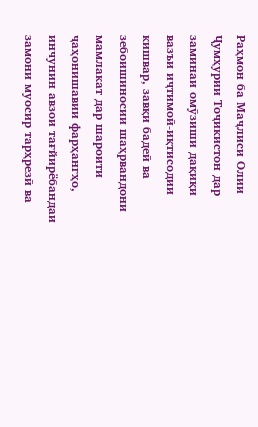Раҳмон ба Маҷлиси Олии Ҷумҳурии Тоҷикистон дар заминаи омӯзиши дақиқи вазъи иҷтимоӣ-иқтисодии кишвар, завқи бадеӣ ва зебоишиносии шаҳрвандони мамлакат дар шароити ҷаҳонишавии фарҳангҳо, инчунин авзои тағйирёбандаи замони муосир тарҳрезӣ ва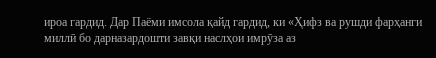ироа гардид. Дар Паёми имсола қайд гардид, ки «Ҳифз ва рушди фарҳанги миллӣ бо дарназардошти завқи наслҳои имрӯза аз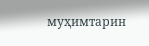муҳимтарин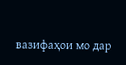вазифаҳои мо дар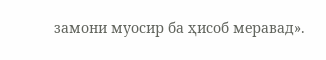замони муосир ба ҳисоб меравад».